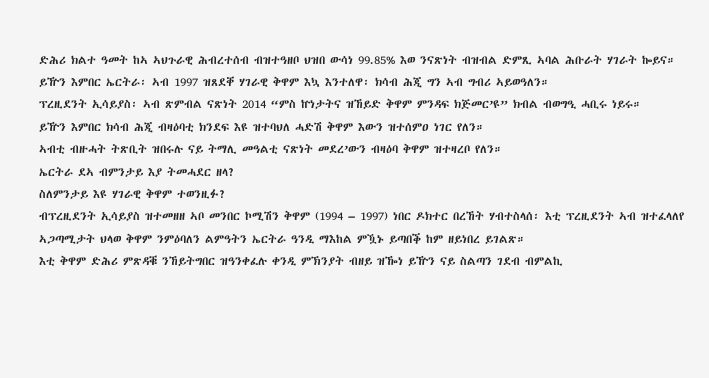ድሕሪ ክልተ ዓመት ከኣ ኣህጉራዊ ሕብረተሰብ ብዝተዓዘቦ ህዝበ ውሳነ 99.85% እወ ንናጽነት ብዝብል ድምጺ ኣባል ሕቡራት ሃገራት ኰይና።
ይዅን እምበር ኤርትራ፡ ኣብ 1997 ዝጸደቐ ሃገራዊ ቅዋም እኳ እንተለዋ፡ ክሳብ ሕጂ ግን ኣብ ግብሪ ኣይወዓለን።
ፕረዚደንት ኢሳይያስ፡ ኣብ ጽምብል ናጽነት 2014 “ምስ ኵነታትና ዝኸይድ ቅዋም ምንዳፍ ክጅመር’ዩ” ክብል ብወግዒ ሓቢሩ ነይሩ።
ይዅን እምበር ክሳብ ሕጂ ብዛዕባቲ ክንደፍ እዩ ዝተባህለ ሓድሽ ቅዋም እውን ዝተሰምዐ ነገር የለን።
ኣብቲ ብዙሓት ትጽቢት ዝበሩሉ ናይ ትማሊ መዓልቲ ናጽነት መደረ’ውን ብዛዕባ ቅዋም ዝተዛረቦ የለን።
ኤርትራ ደኣ ብምንታይ እያ ትመሓደር ዘላ?
ስለምንታይ እዩ ሃገራዊ ቅዋም ተወንዚፉ?
ብፕረዚደንት ኢሳይያስ ዝተመዘዘ ኣቦ መንበር ኮሚሽን ቅዋም (1994 – 1997) ነበር ዶክተር በረኸት ሃብተስላሰ፡ እቲ ፕረዚደንት ኣብ ዝተፈላለየ ኣጋጣሚታት ህላወ ቅዋም ንምዕባለን ልምዓትን ኤርትራ ዓንዲ ማእከል ምዃኑ ይጣበቕ ከም ዘይነበረ ይገልጽ።
እቲ ቅዋም ድሕሪ ምጽዳቑ ንኸይትግበር ዝዓንቀፈሉ ቀንዲ ምኽንያት ብዘይ ዝዀነ ይዅን ናይ ስልጣን ገደብ ብምልኪ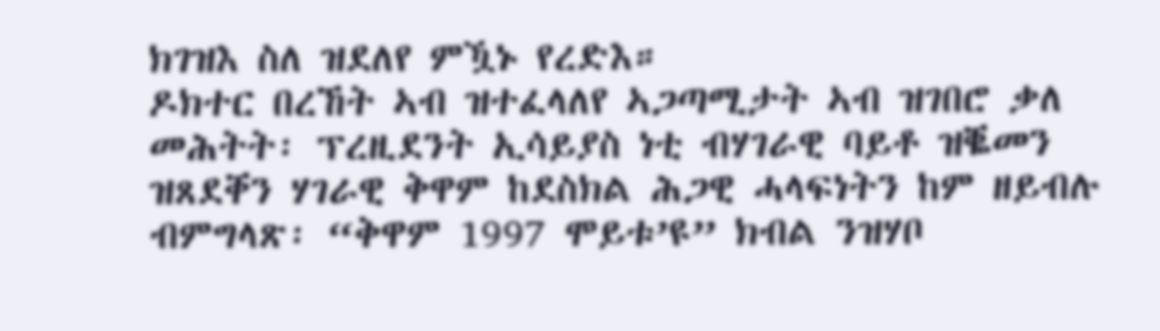ክገዝእ ስለ ዝደለየ ምዃኑ የረድእ።
ዶክተር በረኸት ኣብ ዝተፈላለየ ኣጋጣሚታት ኣብ ዝገበሮ ቃለ መሕትት፡ ፕረዚደንት ኢሳይያስ ነቲ ብሃገራዊ ባይቶ ዝቘመን ዝጸደቐን ሃገራዊ ቅዋም ከደስክል ሕጋዊ ሓላፍነትን ከም ዘይብሉ ብምግላጽ፡ “ቅዋም 1997 ሞይቱ’ዩ” ክብል ንዝሃቦ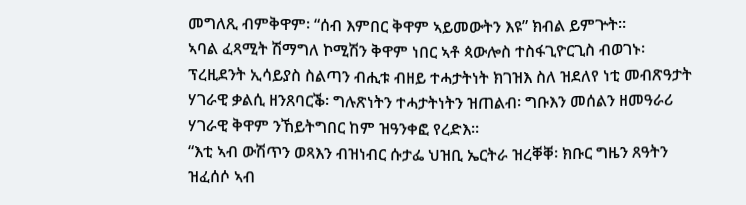መግለጺ ብምቅዋም፡ “ሰብ እምበር ቅዋም ኣይመውትን እዩ” ክብል ይምጕት።
ኣባል ፈጻሚት ሽማግለ ኮሚሽን ቅዋም ነበር ኣቶ ጳውሎስ ተስፋጊዮርጊስ ብወገኑ፡ ፕረዚደንት ኢሳይያስ ስልጣን ብሒቱ ብዘይ ተሓታትነት ክገዝእ ስለ ዝደለየ ነቲ መብጽዓታት ሃገራዊ ቃልሲ ዘንጸባርቕ፡ ግሉጽነትን ተሓታትነትን ዝጠልብ፡ ግቡእን መሰልን ዘመዓራሪ ሃገራዊ ቅዋም ንኸይትግበር ከም ዝዓንቀፎ የረድእ።
“እቲ ኣብ ውሽጥን ወጻእን ብዝነብር ሱታፌ ህዝቢ ኤርትራ ዝረቐቐ፡ ክቡር ግዜን ጸዓትን ዝፈሰሶ ኣብ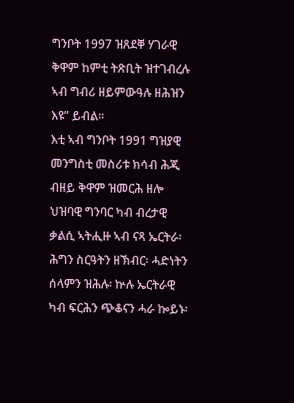ግንቦት 1997 ዝጸደቐ ሃገራዊ ቅዋም ከምቲ ትጽቢት ዝተገብረሉ ኣብ ግብሪ ዘይምውዓሉ ዘሕዝን እዩ” ይብል።
እቲ ኣብ ግንቦት 1991 ግዝያዊ መንግስቲ መስሪቱ ክሳብ ሕጂ ብዘይ ቅዋም ዝመርሕ ዘሎ ህዝባዊ ግንባር ካብ ብረታዊ ቃልሲ ኣትሒዙ ኣብ ናጻ ኤርትራ፡ ሕግን ስርዓትን ዘኽብር፡ ሓድነትን ሰላምን ዝሕሉ፡ ኵሉ ኤርትራዊ ካብ ፍርሕን ጭቆናን ሓራ ኰይኑ፡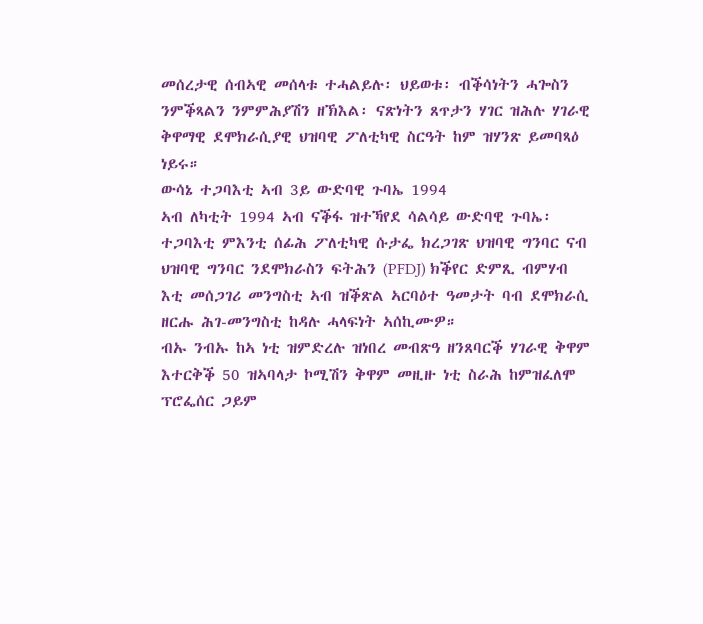መሰረታዊ ሰብኣዊ መሰላቱ ተሓልይሉ፡ ህይወቱ፡ ብቕሳነትን ሓጐስን ንምቕጻልን ንምምሕያሽን ዘኽእል፡ ናጽነትን ጸጥታን ሃገር ዝሕሉ ሃገራዊ ቅዋማዊ ደሞክራሲያዊ ህዝባዊ ፖለቲካዊ ስርዓት ከም ዝሃንጽ ይመባጻዕ ነይሩ።
ውሳኔ ተጋባእቲ ኣብ 3ይ ውድባዊ ጉባኤ 1994
ኣብ ለካቲት 1994 ኣብ ናቕፋ ዝተኻየደ ሳልሳይ ውድባዊ ጉባኤ፡ ተጋባእቲ ምእንቲ ሰፊሕ ፖለቲካዊ ሱታፌ ክረጋገጽ ህዝባዊ ግንባር ናብ ህዝባዊ ግንባር ንደሞክራስን ፍትሕን (PFDJ) ክቕየር ድምጺ ብምሃብ እቲ መሰጋገሪ መንግስቲ ኣብ ዝቕጽል ኣርባዕተ ዓመታት ባብ ደሞክራሲ ዘርሑ ሕገ-መንግስቲ ከዳሉ ሓላፍነት ኣሰኪሙዎ።
ብኡ ንብኡ ከኣ ነቲ ዝምድረሉ ዝነበረ መብጽዓ ዘንጸባርቕ ሃገራዊ ቅዋም እተርቅቕ 50 ዝኣባላታ ኮሚሽን ቅዋም መዚዙ ነቲ ስራሕ ከምዝፈለሞ ፕሮፌሰር ጋይም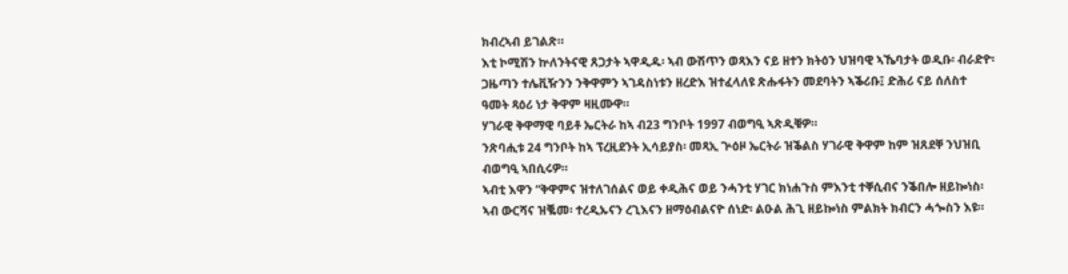ክብረኣብ ይገልጽ።
እቲ ኮሚሽን ኵለንትናዊ ጸጋታት ኣዋዲዱ፡ ኣብ ውሽጥን ወጻእን ናይ ዘተን ክትዕን ህዝባዊ ኣኼባታት ወዲቡ፡ ብራድዮ፡ ጋዜጣን ተሌቪዥንን ንቅዋምን ኣገዳስነቱን ዘረድእ ዝተፈላለዩ ጽሑፋትን መደባትን ኣቕሪቡ፤ ድሕሪ ናይ ሰለስተ ዓመት ጻዕሪ ነታ ቅዋም ዛዚሙዋ።
ሃገራዊ ቅዋማዊ ባይቶ ኤርትራ ከኣ ብ23 ግንቦት 1997 ብወግዒ ኣጽዲቑዎ።
ንጽባሒቱ 24 ግንቦት ከኣ ፕረዚደንት ኢሳይያስ፡ መጻኢ ጕዕዞ ኤርትራ ዝቕልስ ሃገራዊ ቅዋም ከም ዝጸደቐ ንህዝቢ ብወግዒ ኣበሲሩዎ።
ኣብቲ እዋን “ቅዋምና ዝተለገሰልና ወይ ቀዲሕና ወይ ንሓንቲ ሃገር ክነሐጉስ ምእንቲ ተቐሲብና ንቕበሎ ዘይኰነስ፡ ኣብ ውርሻና ዝቘመ፡ ተረዲኡናን ረጊእናን ዘማዕብልናዮ ሰነድ፡ ልዑል ሕጊ ዘይኰነስ ምልክት ክብርን ሓጐስን እዩ።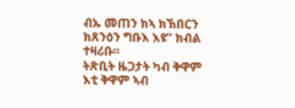ብኡ መጠን ክኣ ክኽበርን ክጸንዕን ግቡእ እዩ’’ ክብል ተዛሪቡ።
ትጽቢት ዜጋታት ካብ ቅዋም
እቲ ቅዋም ኣብ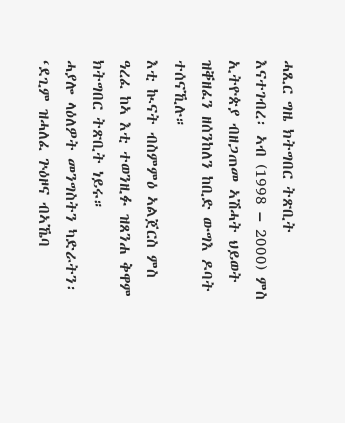ሓጺር ግዜ ክትግበር ትጽቢት እናተገብረ፡ ኣብ (1998 – 2000) ምስ ኢትዮጵያ ብዘጋጠመ ኣሽሓት ህይወት ዝቐዘፈን ዘሰንከለን ከቢድ ውግእ ዶባት ተሰናኺሉ።
እቲ ኲናት ብስምምዕ ኣልጀርስ ምስ ዓረፈ ከኣ እቲ ተወንዚፉ ዝጸንሐ ቅዋም ክትግበር ትጽቢት ነይሩ።
ሓያሎ ላዕለዎት መንግስትን ካድራትን፡ ‘ደጊም ዝሓለፈ ጕዕዞና ብኣኼባ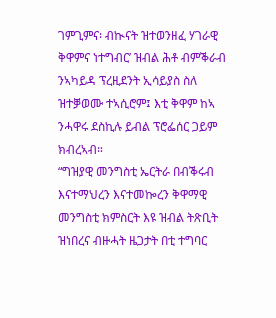ገምጊምና፡ ብኲናት ዝተወንዘፈ ሃገራዊ ቅዋምና ነተግብር’ ዝብል ሕቶ ብምቕራብ ንኣካይዳ ፕረዚደንት ኢሳይያስ ስለ ዝተቓወሙ ተኣሲሮም፤ እቲ ቅዋም ከኣ ንሓዋሩ ደስኪሉ ይብል ፕሮፌሰር ጋይም ክብረኣብ።
“ግዝያዊ መንግስቲ ኤርትራ በብቕሩብ እናተማህረን እናተመኰረን ቅዋማዊ መንግስቲ ክምስርት እዩ ዝብል ትጽቢት ዝነበረና ብዙሓት ዜጋታት በቲ ተግባር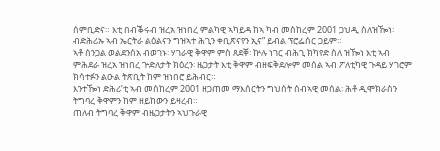ሰምቢድና። እቲ በብቕሩብ ዝረአ ዝነበረ ምልካዊ ኣካይዳ ከኣ ካብ መስከረም 2001 ጋህዲ ስለዝዀነ፡ ብድሕሪኡ ኣብ ኤርትራ ልዕልናን ግዝኣተ ሕጊን ቀቢጽናየን ኢና” ይብል ፕሮፌሰር ጋይም።
ኣቶ ሰንጋል ወልደንሰአ ብወገኑ፡ ሃገራዊ ቅዋም ምስ ጸደቐ፡ ኵሉ ነገር ብሕጊ ክካየድ ስለ ዝዀነ እቲ ኣብ ምሕደራ ዝረአ ዝነበረ ጕድለታት ክዕረን፡ ዜጋታት እቲ ቅዋም ብዘፍቅደሎም መሰል ኣብ ፖለቲካዊ ጉዳይ ሃገሮም ክሳተፉን ልዑል ትጽቢት ከም ዝነበሮ ይሕብር።
እንተዀነ ድሕሪ’ቲ ኣብ መስከረም 2001 ዘጋጠመ ማእሰርትን ግህሰት ሰብኣዊ መሰል፡ ሕቶ ዲሞክራስን ትግባረ ቅዋምን ከም ዘይከውን ይዛረብ።
ጠለብ ትግባረ ቅዋም ብዜጋታትን ኣህጉራዊ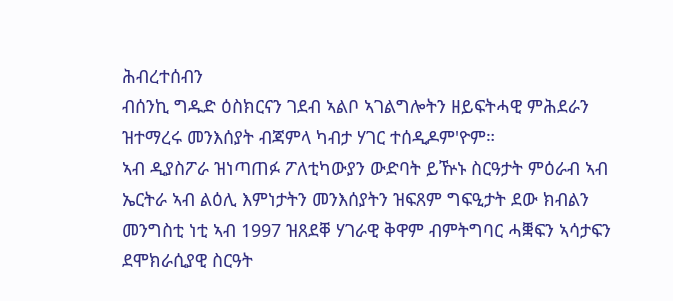ሕብረተሰብን
ብሰንኪ ግዱድ ዕስክርናን ገደብ ኣልቦ ኣገልግሎትን ዘይፍትሓዊ ምሕደራን ዝተማረሩ መንእሰያት ብጃምላ ካብታ ሃገር ተሰዲዶም'ዮም።
ኣብ ዲያስፖራ ዝነጣጠፉ ፖለቲካውያን ውድባት ይዅኑ ስርዓታት ምዕራብ ኣብ ኤርትራ ኣብ ልዕሊ እምነታትን መንእሰያትን ዝፍጸም ግፍዒታት ደው ክብልን መንግስቲ ነቲ ኣብ 1997 ዝጸደቐ ሃገራዊ ቅዋም ብምትግባር ሓቛፍን ኣሳታፍን ደሞክራሲያዊ ስርዓት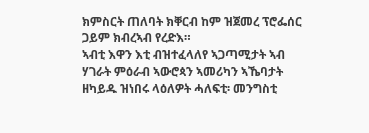ክምስርት ጠለባት ክቐርብ ከም ዝጀመረ ፕሮፌሰር ጋይም ክብረኣብ የረድእ።
ኣብቲ እዋን እቲ ብዝተፈላለየ ኣጋጣሚታት ኣብ ሃገራት ምዕራብ ኣውሮጳን ኣመሪካን ኣኼባታት ዘካይዱ ዝነበሩ ላዕለዎት ሓለፍቲ፡ መንግስቲ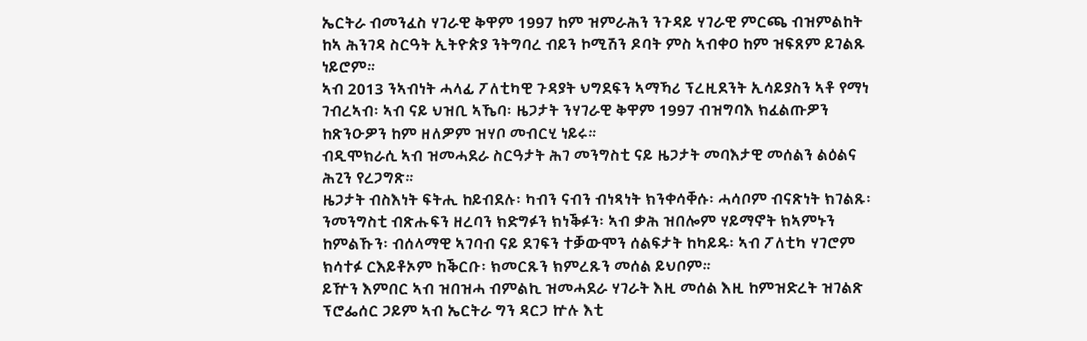ኤርትራ ብመንፈስ ሃገራዊ ቅዋም 1997 ከም ዝምራሕን ንጉዳይ ሃገራዊ ምርጫ ብዝምልከት ከኣ ሕንገዳ ስርዓት ኢትዮጵያ ንትግባረ ብይን ኮሚሽን ዶባት ምስ ኣብቀዐ ከም ዝፍጸም ይገልጹ ነይሮም።
ኣብ 2013 ንኣብነት ሓላፊ ፖለቲካዊ ጉዳያት ህግደፍን ኣማኻሪ ፕረዚደንት ኢሳይያስን ኣቶ የማነ ገብረኣብ፡ ኣብ ናይ ህዝቢ ኣኼባ፡ ዜጋታት ንሃገራዊ ቅዋም 1997 ብዝግባእ ክፈልጡዎን ከጽንዑዎን ከም ዘለዎም ዝሃቦ መብርሂ ነይሩ።
ብዲሞክራሲ ኣብ ዝመሓደራ ስርዓታት ሕገ መንግስቲ ናይ ዜጋታት መባእታዊ መሰልን ልዕልና ሕጊን የረጋግጽ።
ዜጋታት ብስእነት ፍትሒ ከይብደሉ፡ ካብን ናብን ብነጻነት ክንቀሳቐሱ፡ ሓሳቦም ብናጽነት ክገልጹ፡ ንመንግስቲ ብጽሑፍን ዘረባን ክድግፉን ክነቕፉን፡ ኣብ ቃሕ ዝበሎም ሃይማኖት ክኣምኑን ከምልኹን፡ ብሰላማዊ ኣገባብ ናይ ደገፍን ተቓውሞን ሰልፍታት ከካይዱ፡ ኣብ ፖለቲካ ሃገሮም ክሳተፉ ርእይቶኦም ከቕርቡ፡ ክመርጹን ክምረጹን መሰል ይህቦም።
ይዅን እምበር ኣብ ዝበዝሓ ብምልኪ ዝመሓደራ ሃገራት እዚ መሰል እዚ ከምዝድረት ዝገልጽ ፕሮፌሰር ጋይም ኣብ ኤርትራ ግን ዳርጋ ኵሉ እቲ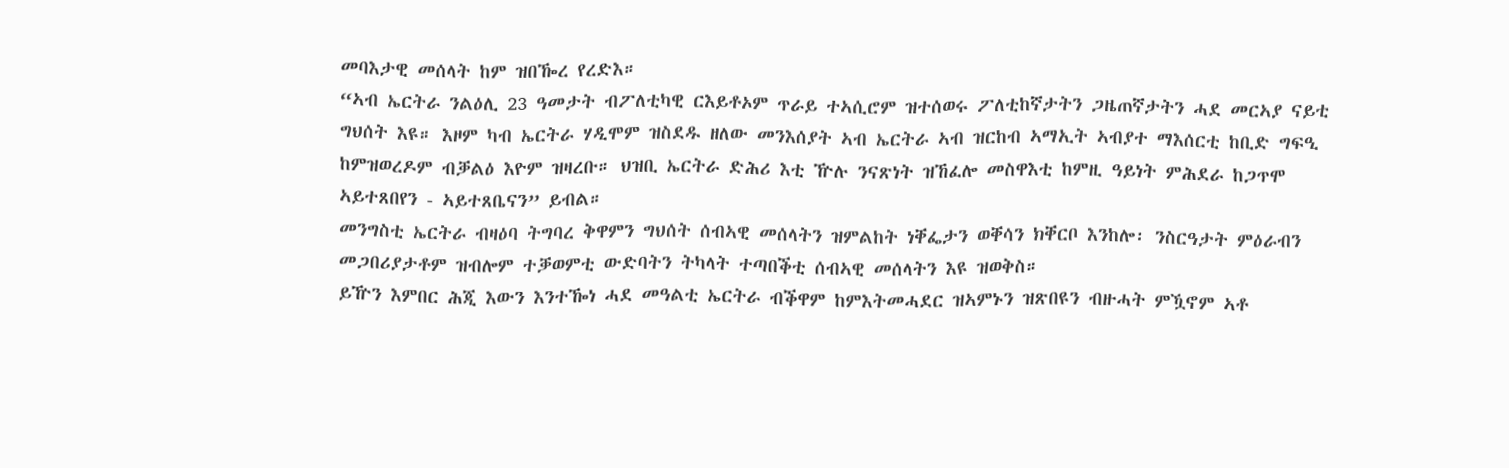መባእታዊ መሰላት ከም ዝበዀረ የረድእ።
“ኣብ ኤርትራ ንልዕሊ 23 ዓመታት ብፖለቲካዊ ርእይቶኦም ጥራይ ተኣሲሮም ዝተሰወሩ ፖለቲከኛታትን ጋዜጠኛታትን ሓደ መርኣያ ናይቲ ግህሰት እዩ። እዞም ካብ ኤርትራ ሃዲሞም ዝስደዱ ዘለው መንእሰያት ኣብ ኤርትራ ኣብ ዝርከብ ኣማኢት ኣብያተ ማእሰርቲ ከቢድ ግፍዒ ከምዝወረዶም ብቓልዕ እዮም ዝዛረቡ። ህዝቢ ኤርትራ ድሕሪ እቲ ዅሉ ንናጽነት ዝኸፈሎ መስዋእቲ ከምዚ ዓይነት ምሕደራ ከጋጥሞ ኣይተጸበየን - ኣይተጸቤናን” ይብል።
መንግስቲ ኤርትራ ብዛዕባ ትግባረ ቅዋምን ግህሰት ሰብኣዊ መሰላትን ዝምልከት ነቐፌታን ወቐሳን ክቐርቦ እንከሎ፡ ንስርዓታት ምዕራብን መጋበሪያታቶም ዝብሎም ተቓወምቲ ውድባትን ትካላት ተጣበቕቲ ሰብኣዊ መሰላትን እዩ ዝወቅስ።
ይዅን እምበር ሕጂ እውን እንተዀነ ሓደ መዓልቲ ኤርትራ ብቕዋም ከምእትመሓደር ዝኣምኑን ዝጽበዩን ብዙሓት ምዃኖም ኣቶ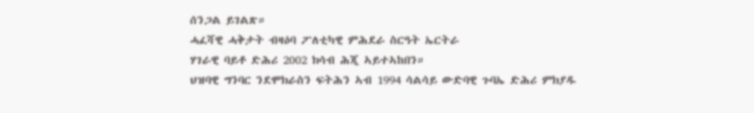ሰንጋል ይገልጽ።
ሓፈሻዊ ሓቅታት ብዛዕባ ፖለቲካዊ ምሕደራ ስርዓት ኤርትራ
ሃገራዊ ባይቶ ድሕሪ 2002 ክሳብ ሕጂ ኣይተኣከበን።
ህዝባዊ ግንባር ንደሞክራስን ፍትሕን ኣብ 1994 ሳልሳይ ውድባዊ ጉባኤ ድሕሪ ምክያዱ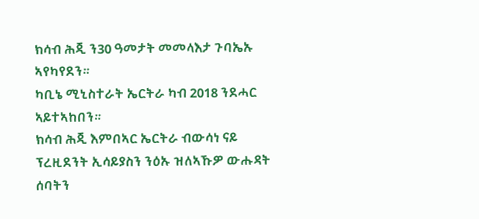ክሳብ ሕጂ ን30 ዓመታት መመላእታ ጉባኤኡ ኣየካየደን።
ካቢኔ ሚኒስተራት ኤርትራ ካብ 2018 ንደሓር ኣይተኣከበን።
ክሳብ ሕጂ እምበኣር ኤርትራ ብውሳነ ናይ ፕረዚደንት ኢሳይያስን ንዕኡ ዝለኣኹዎ ውሑዳት ሰባትን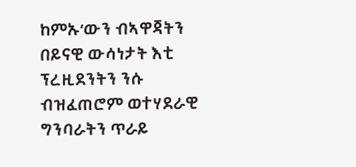ከምኡ’ውን ብኣዋጃትን በይናዊ ውሳነታት እቲ ፕረዚደንትን ንሱ ብዝፈጠሮም ወተሃደራዊ ግንባራትን ጥራይ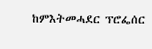ከምእትመሓደር ፕሮፌሰር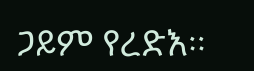ጋይም የረድእ።